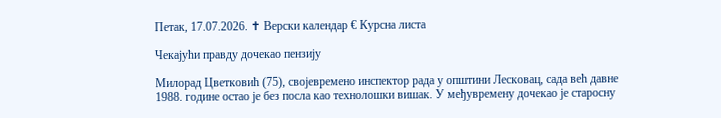Петак, 17.07.2026. ✝ Верски календар € Курсна листа

Чекајући правду дочекао пензију

Милорад Цветковић (75), својевремено инспектор рада у општини Лесковац, сада већ давне 1988. године остао је без посла као технолошки вишак. У међувремену дочекао је старосну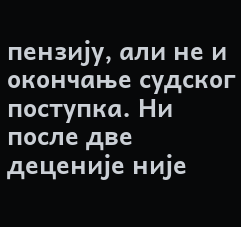пензију, али не и окончање судског поступка. Ни после две деценије није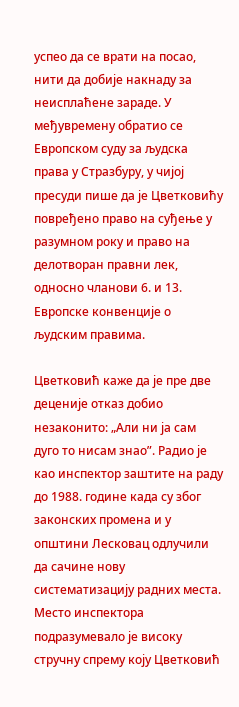успео да се врати на посао, нити да добије накнаду за неисплаћене зараде. У међувремену обратио се Европском суду за људска права у Стразбуру, у чијој пресуди пише да је Цветковићу повређено право на суђење у разумном року и право на делотворан правни лек, односно чланови 6. и 13. Европске конвенције о људским правима.

Цветковић каже да је пре две деценије отказ добио незаконито: „Али ни ја сам дуго то нисам знао”. Радио је као инспектор заштите на раду до 1988. године када су због законских промена и у општини Лесковац одлучили да сачине нову систематизацију радних места. Место инспектора подразумевало је високу стручну спрему коју Цветковић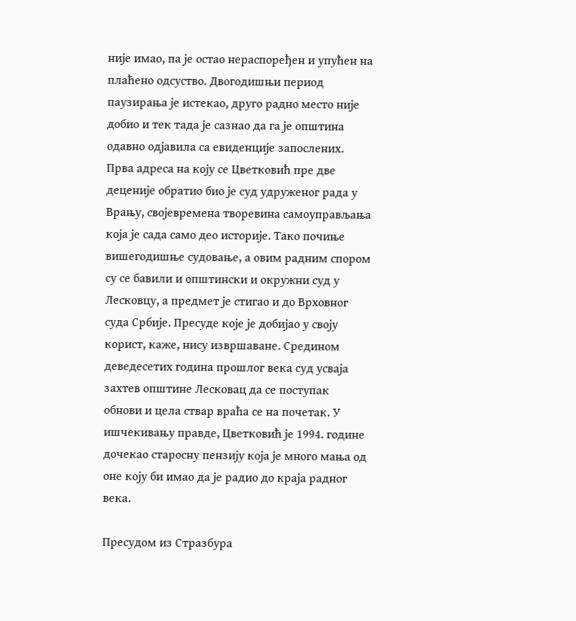није имао, па је остао нераспоређен и упућен на плаћено одсуство. Двогодишњи период паузирања је истекао, друго радно место није добио и тек тада је сазнао да га је општина одавно одјавила са евиденције запослених. Прва адреса на коју се Цветковић пре две деценије обратио био је суд удруженог рада у Врању, својевремена творевина самоуправљања која је сада само део историје. Тако почиње вишегодишње судовање, а овим радним спором су се бавили и општински и окружни суд у Лесковцу, а предмет је стигао и до Врховног суда Србије. Пресуде које је добијао у своју корист, каже, нису извршаване. Средином деведесетих година прошлог века суд усваја захтев општине Лесковац да се поступак обнови и цела ствар враћа се на почетак. У ишчекивању правде, Цветковић је 1994. године дочекао старосну пензију која је много мања од оне коју би имао да је радио до краја радног века.

Пресудом из Стразбура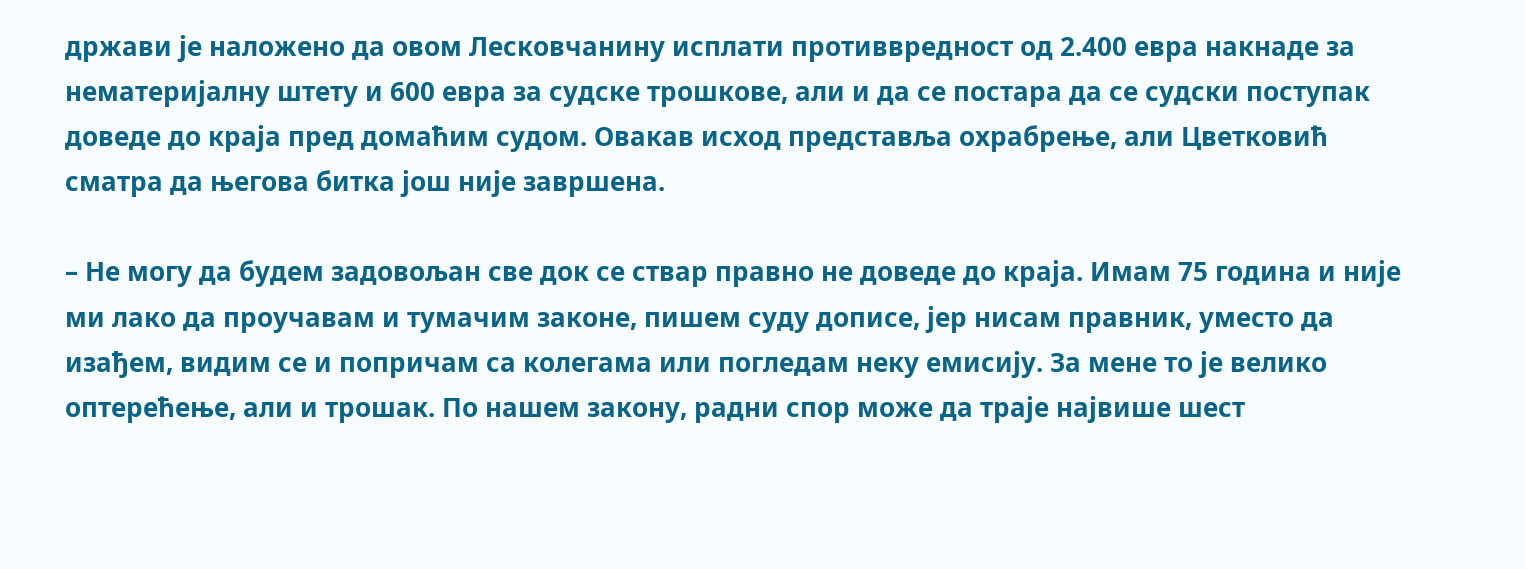држави је наложено да овом Лесковчанину исплати противвредност од 2.400 евра накнаде за нематеријалну штету и 600 евра за судске трошкове, али и да се постара да се судски поступак доведе до краја пред домаћим судом. Овакав исход представља охрабрење, али Цветковић сматра да његова битка још није завршена.

– Не могу да будем задовољан све док се ствар правно не доведе до краја. Имам 75 година и није ми лако да проучавам и тумачим законе, пишем суду дописе, јер нисам правник, уместо да изађем, видим се и попричам са колегама или погледам неку емисију. За мене то је велико оптерећење, али и трошак. По нашем закону, радни спор може да траје највише шест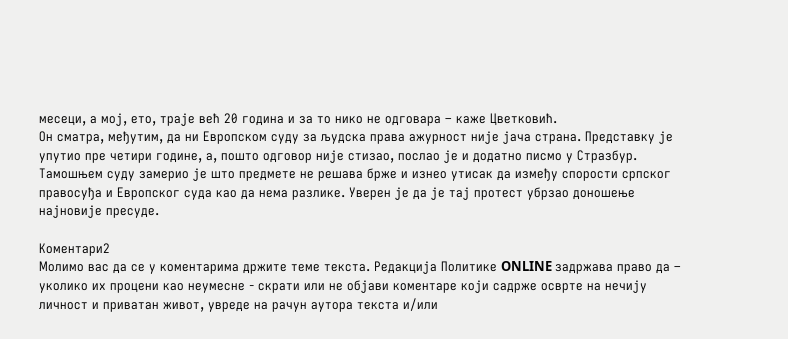месеци, а мој, ето, траје већ 20 година и за то нико не одговара – каже Цветковић.
Он сматра, међутим, да ни Европском суду за људска права ажурност није јача страна. Представку је упутио пре четири године, а, пошто одговор није стизао, послао је и додатно писмо у Стразбур. Тамошњем суду замерио је што предмете не решава брже и изнео утисак да између спорости српског правосуђа и Европског суда као да нема разлике. Уверен је да је тај протест убрзао доношење најновије пресуде.

Коментари2
Молимо вас да се у коментарима држите теме текста. Редакција Политике ONLINE задржава право да – уколико их процени као неумесне - скрати или не објави коментаре који садрже осврте на нечију личност и приватан живот, увреде на рачун аутора текста и/или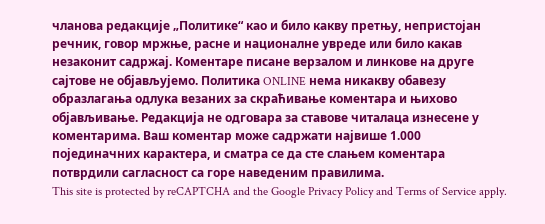чланова редакције „Политике“ као и било какву претњу, непристојан речник, говор мржње, расне и националне увреде или било какав незаконит садржај. Коментаре писане верзалом и линкове на друге сајтове не објављујемо. Политика ONLINE нема никакву обавезу образлагања одлука везаних за скраћивање коментара и њихово објављивање. Редакција не одговара за ставове читалаца изнесене у коментарима. Ваш коментар може садржати највише 1.000 појединачних карактера, и сматра се да сте слањем коментара потврдили сагласност са горе наведеним правилима.
This site is protected by reCAPTCHA and the Google Privacy Policy and Terms of Service apply.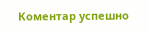Комeнтар успeшно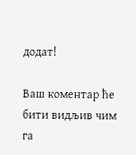додат!

Ваш комeнтар ћe бити видљив чим га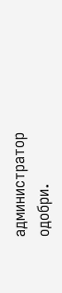администратор одобри.